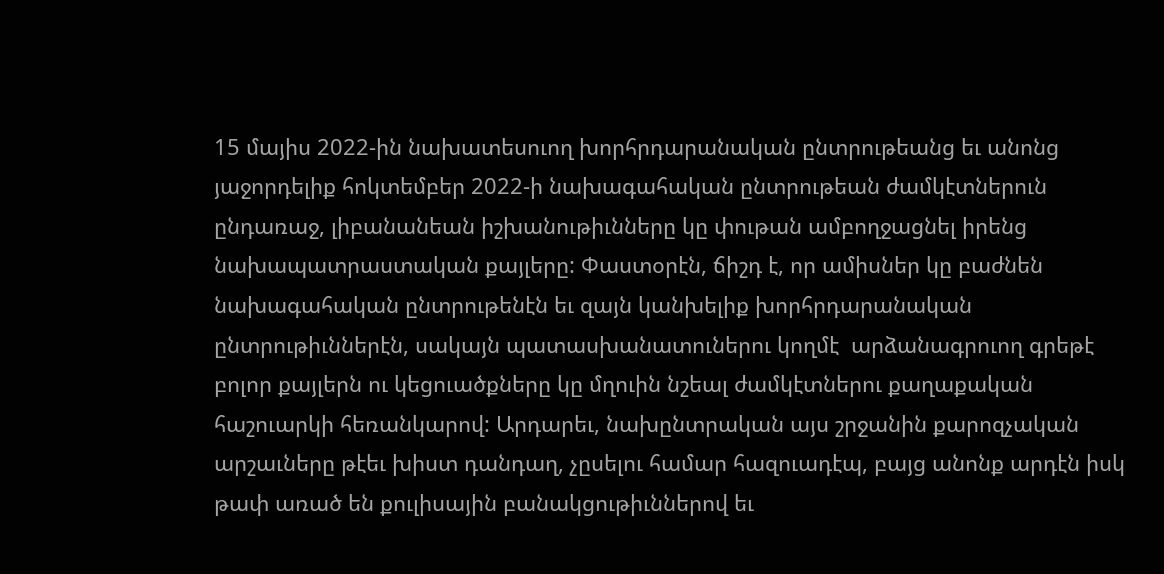15 մայիս 2022-ին նախատեսուող խորհրդարանական ընտրութեանց եւ անոնց յաջորդելիք հոկտեմբեր 2022-ի նախագահական ընտրութեան ժամկէտներուն ընդառաջ, լիբանանեան իշխանութիւնները կը փութան ամբողջացնել իրենց նախապատրաստական քայլերը: Փաստօրէն, ճիշդ է, որ ամիսներ կը բաժնեն նախագահական ընտրութենէն եւ զայն կանխելիք խորհրդարանական ընտրութիւններէն, սակայն պատասխանատուներու կողմէ  արձանագրուող գրեթէ բոլոր քայլերն ու կեցուածքները կը մղուին նշեալ ժամկէտներու քաղաքական հաշուարկի հեռանկարով: Արդարեւ, նախընտրական այս շրջանին քարոզչական արշաւները թէեւ խիստ դանդաղ, չըսելու համար հազուադէպ, բայց անոնք արդէն իսկ թափ առած են քուլիսային բանակցութիւններով եւ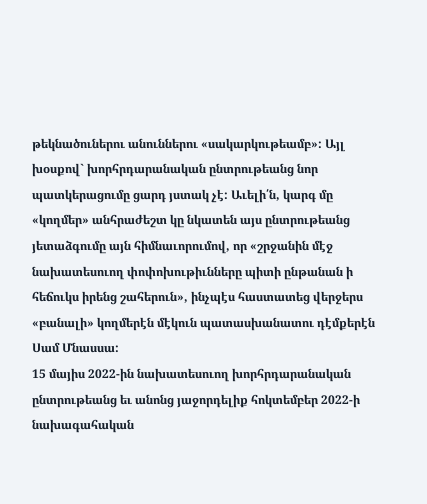թեկնածուներու անուններու «սակարկութեամբ»: Այլ խօսքով` խորհրդարանական ընտրութեանց նոր պատկերացումը ցարդ յստակ չէ: Աւելի՛ն, կարգ մը «կողմեր» անհրաժեշտ կը նկատեն այս ընտրութեանց յետաձգումը այն հիմնաւորումով, որ «շրջանին մէջ նախատեսուող փոփոխութիւնները պիտի ընթանան ի հեճուկս իրենց շահերուն», ինչպէս հաստատեց վերջերս «բանալի» կողմերէն մէկուն պատասխանատու դէմքերէն Սամ Մնասսա:
15 մայիս 2022-ին նախատեսուող խորհրդարանական ընտրութեանց եւ անոնց յաջորդելիք հոկտեմբեր 2022-ի նախագահական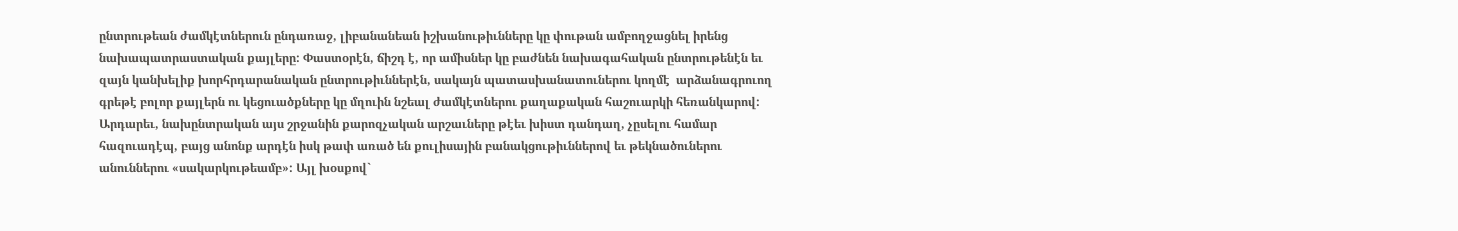ընտրութեան ժամկէտներուն ընդառաջ, լիբանանեան իշխանութիւնները կը փութան ամբողջացնել իրենց նախապատրաստական քայլերը: Փաստօրէն, ճիշդ է, որ ամիսներ կը բաժնեն նախագահական ընտրութենէն եւ զայն կանխելիք խորհրդարանական ընտրութիւններէն, սակայն պատասխանատուներու կողմէ  արձանագրուող գրեթէ բոլոր քայլերն ու կեցուածքները կը մղուին նշեալ ժամկէտներու քաղաքական հաշուարկի հեռանկարով: Արդարեւ, նախընտրական այս շրջանին քարոզչական արշաւները թէեւ խիստ դանդաղ, չըսելու համար հազուադէպ, բայց անոնք արդէն իսկ թափ առած են քուլիսային բանակցութիւններով եւ թեկնածուներու անուններու «սակարկութեամբ»: Այլ խօսքով`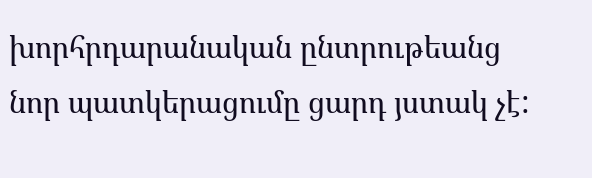խորհրդարանական ընտրութեանց նոր պատկերացումը ցարդ յստակ չէ: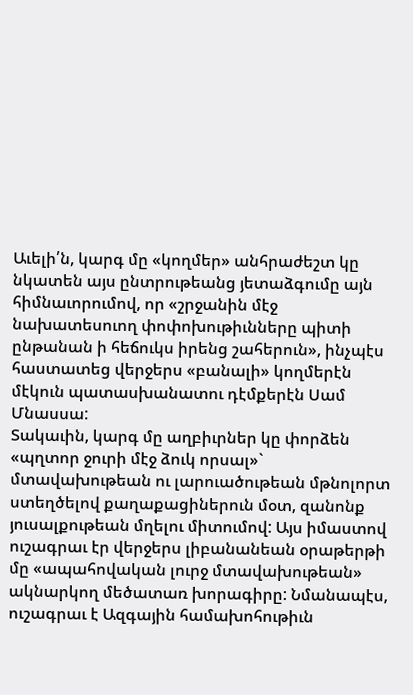Աւելի՛ն, կարգ մը «կողմեր» անհրաժեշտ կը նկատեն այս ընտրութեանց յետաձգումը այն հիմնաւորումով, որ «շրջանին մէջ նախատեսուող փոփոխութիւնները պիտի ընթանան ի հեճուկս իրենց շահերուն», ինչպէս հաստատեց վերջերս «բանալի» կողմերէն մէկուն պատասխանատու դէմքերէն Սամ Մնասսա:
Տակաւին, կարգ մը աղբիւրներ կը փորձեն «պղտոր ջուրի մէջ ձուկ որսալ»` մտավախութեան ու լարուածութեան մթնոլորտ ստեղծելով քաղաքացիներուն մօտ, զանոնք յուսալքութեան մղելու միտումով: Այս իմաստով ուշագրաւ էր վերջերս լիբանանեան օրաթերթի մը «ապահովական լուրջ մտավախութեան» ակնարկող մեծատառ խորագիրը: Նմանապէս, ուշագրաւ է Ազգային համախոհութիւն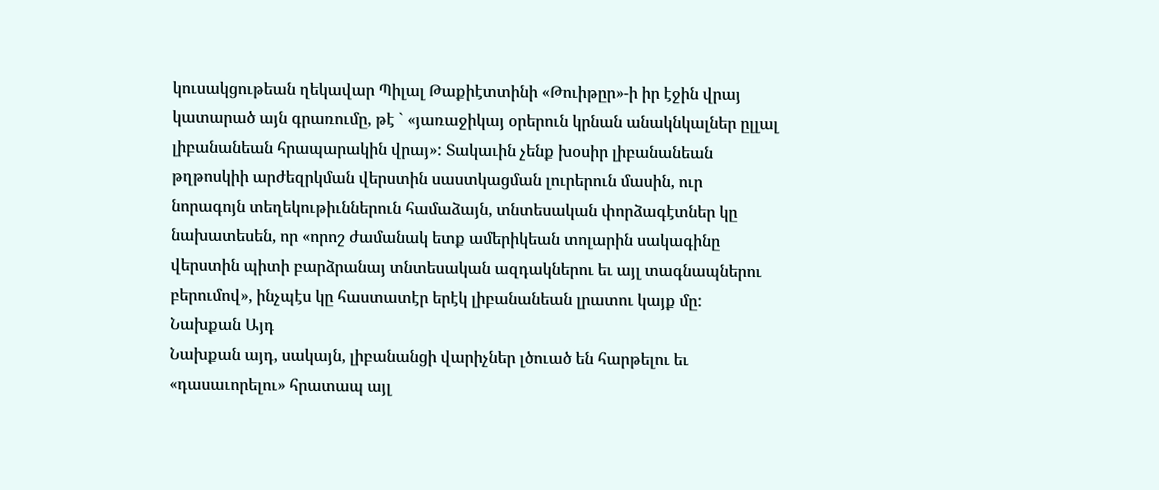կուսակցութեան ղեկավար Պիլալ Թաքիէտտինի «Թուիթըր»-ի իր էջին վրայ կատարած այն գրառումը, թէ ` «յառաջիկայ օրերուն կրնան անակնկալներ ըլլալ լիբանանեան հրապարակին վրայ»: Տակաւին չենք խօսիր լիբանանեան թղթոսկիի արժեզրկման վերստին սաստկացման լուրերուն մասին, ուր նորագոյն տեղեկութիւններուն համաձայն, տնտեսական փորձագէտներ կը նախատեսեն, որ «որոշ ժամանակ ետք ամերիկեան տոլարին սակագինը վերստին պիտի բարձրանայ տնտեսական ազդակներու եւ այլ տագնապներու բերումով», ինչպէս կը հաստատէր երէկ լիբանանեան լրատու կայք մը:
Նախքան Այդ
Նախքան այդ, սակայն, լիբանանցի վարիչներ լծուած են հարթելու եւ «դասաւորելու» հրատապ այլ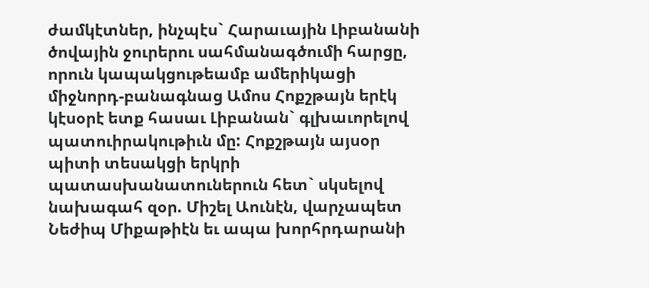ժամկէտներ, ինչպէս` Հարաւային Լիբանանի ծովային ջուրերու սահմանագծումի հարցը, որուն կապակցութեամբ ամերիկացի միջնորդ-բանագնաց Ամոս Հոքշթայն երէկ կէսօրէ ետք հասաւ Լիբանան` գլխաւորելով պատուիրակութիւն մը: Հոքշթայն այսօր պիտի տեսակցի երկրի պատասխանատուներուն հետ` սկսելով նախագահ զօր. Միշել Աունէն, վարչապետ Նեժիպ Միքաթիէն եւ ապա խորհրդարանի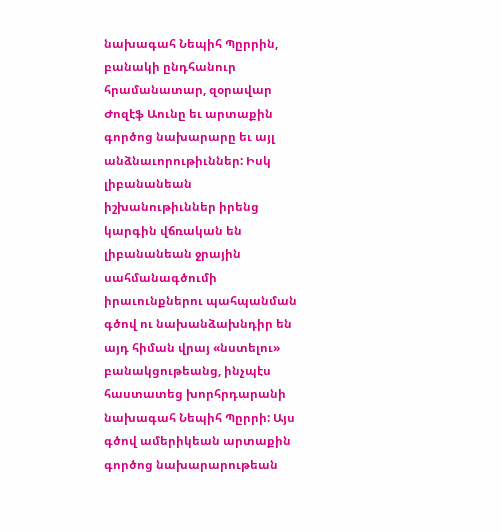նախագահ Նեպիհ Պըրրին, բանակի ընդհանուր հրամանատար, զօրավար Ժոզէֆ Աունը եւ արտաքին գործոց նախարարը եւ այլ անձնաւորութիւններ: Իսկ լիբանանեան իշխանութիւններ իրենց կարգին վճռական են լիբանանեան ջրային սահմանագծումի իրաւունքներու պահպանման գծով ու նախանձախնդիր են այդ հիման վրայ «նստելու» բանակցութեանց, ինչպէս հաստատեց խորհրդարանի նախագահ Նեպիհ Պըրրի: Այս գծով ամերիկեան արտաքին գործոց նախարարութեան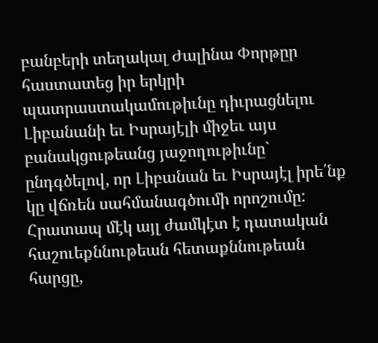բանբերի տեղակալ Ժալինա Փորթըր հաստատեց իր երկրի պատրաստակամութիւնը դիւրացնելու Լիբանանի եւ Իսրայէլի միջեւ այս բանակցութեանց յաջողութիւնը` ընդգծելով, որ Լիբանան եւ Իսրայէլ իրե՛նք կը վճռեն սահմանագծումի որոշումը:
Հրատապ մէկ այլ ժամկէտ է դատական հաշուեքննութեան հետաքննութեան հարցը,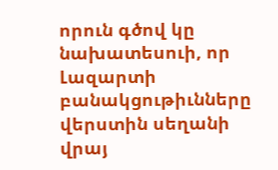որուն գծով կը նախատեսուի, որ Լազարտի բանակցութիւնները վերստին սեղանի վրայ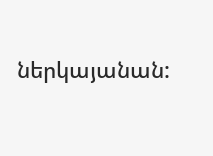ներկայանան: